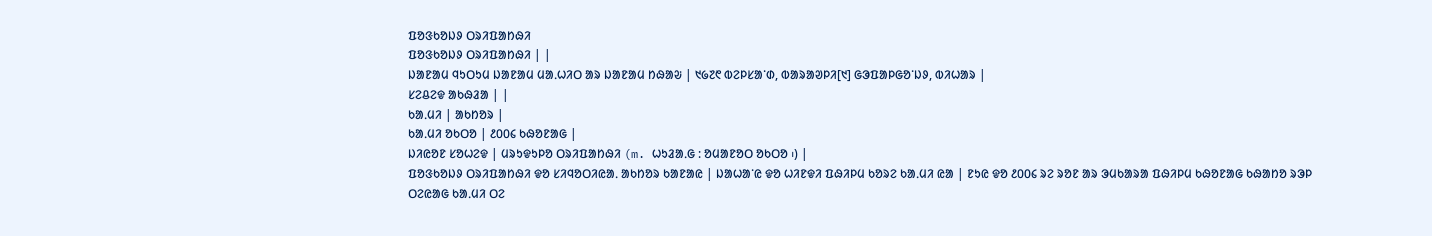ᱯᱚᱝᱠᱚᱡᱽ ᱛᱨᱤᱯᱟᱴᱷᱤ
ᱯᱚᱝᱠᱚᱡᱽ ᱛᱨᱤᱯᱟᱴᱷᱤ | |
ᱡᱟᱱᱟᱢ ᱧᱩᱛᱩᱢ ᱡᱟᱱᱟᱢ ᱢᱟᱹᱦᱤᱛ ᱟᱨ ᱡᱟᱱᱟᱢ ᱴᱷᱟᱶ | ᱑᱙᱗᱖ ᱵᱮᱞᱥᱟᱸᱰ, ᱵᱟᱨᱟᱣᱞᱤ[᱑] ᱜᱳᱯᱟᱞᱜᱚᱸᱡᱽ, ᱵᱤᱦᱟᱨ |
ᱥᱮᱪᱮᱫ ᱟᱠᱷᱲᱟ | |
ᱠᱟᱹᱢᱤ | ᱟᱠᱴᱚᱨ |
ᱠᱟᱹᱢᱤ ᱚᱠᱛᱚ | ᱒᱐᱐᱔ ᱠᱷᱚᱱᱟᱜ |
ᱡᱤᱭᱚᱱ ᱥᱚᱦᱮᱫ | ᱢᱨᱩᱫᱩᱞᱚ ᱛᱨᱤᱯᱟᱴᱷᱤ (m. ᱦᱩᱲᱟᱹᱜ : ᱚᱢᱟᱱᱚᱛ ᱚᱠᱛᱚ ᱾) |
ᱯᱚᱝᱠᱚᱡᱽ ᱛᱨᱤᱯᱟᱴᱷᱤ ᱫᱚ ᱥᱤᱧᱚᱛᱤᱭᱟᱹ ᱟᱠᱴᱚᱨ ᱠᱟᱱᱟᱭ | ᱡᱟᱦᱟᱸᱭ ᱫᱚ ᱦᱤᱱᱫᱤ ᱯᱷᱤᱞᱢ ᱠᱚᱨᱮ ᱠᱟᱹᱢᱤ ᱭᱟ | ᱱᱩᱭ ᱫᱚ ᱒᱐᱐᱔ ᱨᱮ ᱨᱚᱱ ᱟᱨ ᱳᱢᱠᱟᱨᱟ ᱯᱷᱤᱞᱢ ᱠᱷᱚᱱᱟᱜ ᱠᱷᱟᱴᱚ ᱨᱳᱞ ᱛᱮᱭᱟᱜ ᱠᱟᱹᱢᱤ ᱛᱮ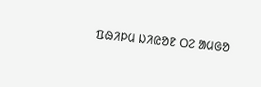ᱯᱷᱤᱞᱢ ᱡᱤᱭᱚᱱ ᱛᱮ ᱟᱢᱜᱚ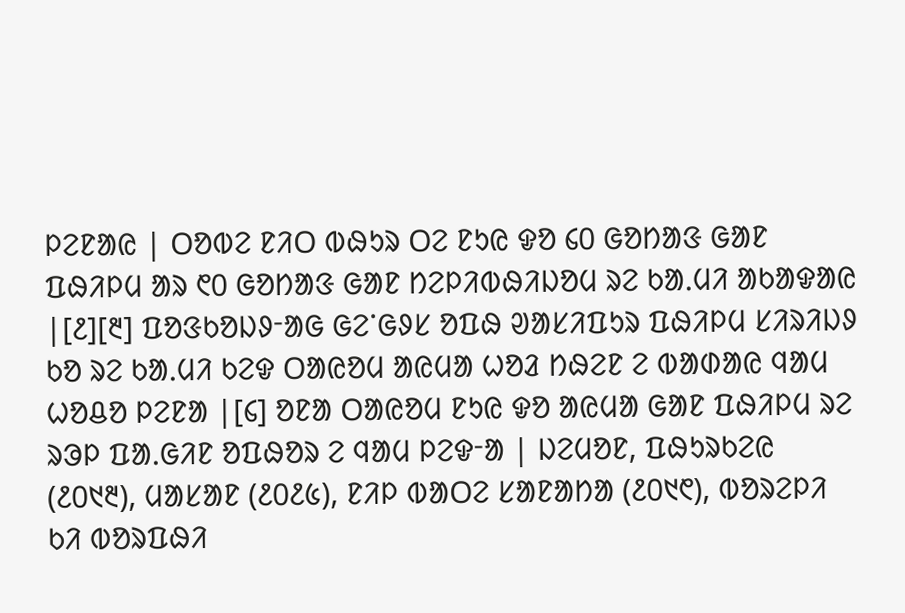ᱞᱮᱱᱟᱭ | ᱛᱚᱵᱮ ᱱᱤᱛ ᱵᱷᱩᱨ ᱛᱮ ᱱᱩᱭ ᱫᱚ ᱔᱐ ᱜᱚᱴᱟᱝ ᱜᱟᱱ ᱯᱷᱤᱞᱢ ᱟᱨ ᱖᱐ ᱜᱚᱴᱟᱝ ᱜᱟᱱ ᱴᱮᱞᱤᱵᱷᱤᱡᱚᱢ ᱨᱮ ᱠᱟᱹᱢᱤ ᱟᱠᱟᱫᱟᱭ |[᱒][᱓] ᱯᱚᱝᱠᱚᱡᱽᱼᱟᱜ ᱜᱮᱸᱜᱽᱥ ᱚᱯᱷ ᱣᱟᱥᱤᱯᱩᱨ ᱯᱷᱤᱞᱢ ᱥᱤᱨᱤᱡᱽ ᱠᱚ ᱨᱮ ᱠᱟᱹᱢᱤ ᱠᱮᱫ ᱛᱟᱭᱚᱢ ᱟᱭᱢᱟ ᱦᱚᱲ ᱴᱷᱮᱱ ᱮ ᱵᱟᱰᱟᱭ ᱧᱟᱢ ᱦᱚᱪᱚ ᱞᱮᱱᱟ |[᱔] ᱚᱱᱟ ᱛᱟᱭᱚᱢ ᱱᱩᱭ ᱫᱚ ᱟᱭᱢᱟ ᱜᱟᱱ ᱯᱷᱤᱞᱢ ᱨᱮ ᱨᱳᱞ ᱯᱟᱹᱜᱤᱱ ᱚᱯᱷᱚᱨ ᱮ ᱧᱟᱢ ᱞᱮᱫᱼᱟ | ᱡᱮᱢᱚᱱ, ᱯᱷᱩᱨᱠᱮᱭ (᱒᱐᱑᱓), ᱢᱟᱥᱟᱱ (᱒᱐᱒᱕), ᱱᱤᱞ ᱵᱟᱛᱮ ᱥᱟᱱᱟᱴᱟ (᱒᱐᱑᱖), ᱵᱚᱨᱮᱞᱤ ᱠᱤ ᱵᱚᱨᱯᱷᱤ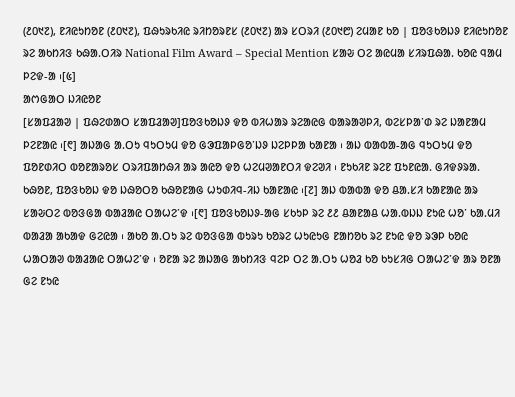(᱒᱐᱑᱗), ᱱᱤᱭᱩᱴᱚᱱ (᱒᱐᱑᱗), ᱯᱷᱩᱨᱠᱤᱭ ᱨᱤᱴᱚᱨᱱᱥ (᱒᱐᱑᱗) ᱟᱨ ᱥᱛᱨᱤ (᱒᱐᱑᱘) ᱮᱢᱟᱱ ᱠᱚ | ᱯᱚᱝᱠᱚᱡᱽ ᱱᱤᱭᱩᱴᱚᱱ ᱨᱮ ᱟᱠᱴᱤᱝ ᱠᱷᱟ.ᱛᱤᱨ National Film Award – Special Mention ᱥᱟᱶ ᱛᱮ ᱟᱭᱢᱟ ᱥᱤᱨᱯᱷᱟ. ᱠᱚᱭ ᱧᱟᱢ ᱞᱮᱫ-ᱟ ᱾[᱕]
ᱟᱬᱜᱟᱛ ᱡᱤᱭᱚᱱ
[ᱥᱟᱯᱲᱟᱣ | ᱯᱷᱮᱰᱟᱛ ᱥᱟᱯᱲᱟᱣ]ᱯᱚᱝᱠᱚᱡᱽ ᱫᱚ ᱵᱤᱦᱟᱨ ᱨᱮᱟᱭᱜ ᱵᱟᱨᱟᱣᱞᱤ, ᱵᱮᱥᱞᱟᱸᱰ ᱨᱮ ᱡᱟᱱᱟᱢ ᱞᱮᱱᱟᱭ ᱾[᱖] ᱟᱡᱟᱜ ᱟ.ᱛᱩ ᱧᱩᱛᱩᱢ ᱫᱚ ᱜᱳᱯᱟᱞᱜᱚᱸᱡᱽ ᱡᱮᱞᱞᱟ ᱠᱟᱱᱟ ᱾ ᱟᱡ ᱵᱟᱵᱟ-ᱟᱜ ᱧᱩᱛᱩᱢ ᱫᱚ ᱯᱚᱱᱰᱤᱛ ᱵᱚᱱᱟᱨᱚᱥ ᱛᱨᱤᱯᱟᱴᱷᱤ ᱟᱨ ᱟᱭᱚ ᱫᱚ ᱦᱮᱢᱣᱟᱱᱛᱤ ᱫᱮᱣᱤ ᱾ ᱱᱩᱠᱤᱱ ᱨᱮᱱ ᱯᱩᱱᱭᱟ. ᱜᱤᱫᱽᱨᱟ. ᱠᱷᱚᱱ, ᱯᱚᱝᱠᱚᱡ ᱫᱚ ᱡᱷᱚᱛᱚ ᱠᱷᱚᱱᱟᱜ ᱦᱩᱰᱤᱧ-ᱤᱡ ᱠᱟᱱᱟᱭ ᱾[᱗] ᱟᱡ ᱵᱟᱵᱟ ᱫᱚ ᱪᱟ.ᱥᱤ ᱠᱟᱱᱟᱭ ᱟᱨ ᱥᱟᱶᱛᱮ ᱵᱚᱝᱜᱟ ᱵᱟᱲᱟᱭ ᱛᱟᱦᱮᱸᱫ ᱾[᱖] ᱯᱚᱝᱠᱚᱡᱽ-ᱟᱜ ᱥᱠᱩᱞ ᱨᱮ ᱒᱒ ᱪᱟᱱᱟᱪ ᱦᱟ.ᱵᱡᱡ ᱱᱩᱭ ᱦᱚᱸ ᱠᱟ.ᱢᱤ ᱵᱟᱲᱟ ᱟᱠᱟᱫ ᱜᱮᱭᱟ ᱾ ᱟᱠᱚ ᱟ.ᱛᱩ ᱨᱮ ᱵᱚᱝᱜᱟ ᱵᱩᱨᱩ ᱠᱚᱨᱮ ᱦᱩᱭᱩᱜ ᱱᱟᱴᱚᱠ ᱨᱮ ᱱᱩᱭ ᱫᱚ ᱨᱳᱞ ᱠᱚᱭ ᱦᱟᱛᱟᱣ ᱵᱟᱲᱟᱭ ᱛᱟᱦᱮᱸᱫ ᱾ ᱚᱱᱟ ᱨᱮ ᱟᱡᱟᱜ ᱟᱠᱴᱤᱝ ᱧᱮᱞ ᱛᱮ ᱟ.ᱛᱩ ᱦᱚᱲ ᱠᱚ ᱠᱩᱥᱤᱜ ᱛᱟᱦᱮᱸᱫ ᱟᱨ ᱚᱱᱟ ᱜᱮ ᱱᱩᱭ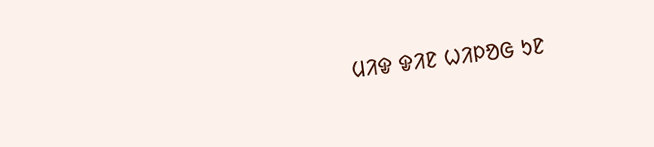ᱢᱤᱫ ᱫᱤᱱ ᱦᱤᱞᱚᱜ ᱩᱱ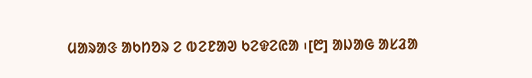ᱢᱟᱨᱟᱝ ᱟᱠᱴᱚᱨ ᱮ ᱵᱮᱱᱟᱣ ᱠᱮᱫᱮᱭᱟ ᱾[᱘] ᱟᱡᱟᱜ ᱟᱥᱲᱟ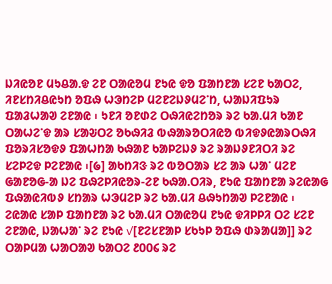ᱡᱤᱭᱚᱱ ᱢᱩᱪᱟ.ᱫ ᱮᱱ ᱛᱟᱭᱚᱢ ᱱᱩᱭ ᱫᱚ ᱯᱟᱴᱱᱟ ᱥᱮᱱ ᱠᱟᱛᱮ, ᱤᱱᱥᱴᱤᱪᱭᱩᱴ ᱚᱯᱷ ᱦᱳᱴᱮᱞ ᱢᱮᱱᱮᱡᱽᱢᱮᱸᱴ, ᱦᱟᱡᱤᱯᱩᱨ ᱯᱟᱲᱦᱟᱣ ᱮᱱᱟᱭ ᱾ ᱩᱱᱤ ᱚᱱᱰᱮ ᱛᱷᱤᱭᱮᱴᱚᱨ ᱨᱮ ᱠᱟ.ᱢᱤ ᱠᱟᱱ ᱛᱟᱦᱮᱸᱫ ᱟᱨ ᱥᱟᱶᱛᱮ ᱚᱠᱷᱤᱲ ᱵᱷᱟᱨᱚᱛᱤᱭᱚ ᱵᱤᱫᱽᱭᱟᱨᱛᱷᱤ ᱯᱚᱨᱤᱥᱚᱫᱽ ᱯᱟᱦᱴᱟ ᱠᱷᱟᱱ ᱠᱟᱞᱮᱡᱽ ᱨᱮ ᱨᱟᱡᱽᱱᱤᱛᱤ ᱨᱮ ᱥᱮᱞᱮᱫ ᱞᱮᱱᱟᱭ ᱾[᱙] ᱟᱠᱴᱤᱝ ᱨᱮ ᱵᱚᱛᱟᱨ ᱥᱮ ᱟᱨ ᱦᱟᱸ ᱢᱮᱱ ᱜᱟᱱᱚᱜ-ᱟ ᱡᱮ ᱯᱷᱮᱞᱤᱭᱚᱨ-ᱮᱱ ᱠᱷᱟ.ᱛᱤᱨ, ᱱᱩᱭ ᱯᱟᱴᱱᱟ ᱨᱮᱭᱟᱜ ᱯᱷᱟᱭᱤᱵᱽ ᱥᱴᱟᱨ ᱦᱳᱢᱮᱞ ᱨᱮ ᱠᱟ.ᱢᱤ ᱪᱷᱩᱴᱟᱣ ᱞᱮᱱᱟᱭ ᱾ ᱮᱭᱟᱭ ᱥᱟᱞ ᱯᱟᱴᱱᱟ ᱨᱮ ᱠᱟ.ᱢᱤ ᱛᱟᱭᱚᱢ ᱱᱩᱭ ᱫᱤᱞᱞᱤ ᱛᱮ ᱥᱮᱱ ᱮᱱᱟᱭ, ᱡᱟᱦᱟᱸ ᱨᱮ ᱱᱩᱭ ✓[ᱱᱮᱥᱱᱟᱞ ᱥᱠᱩᱞ ᱚᱯᱷ ᱰᱨᱟᱢᱟ]] ᱨᱮ ᱛᱟᱞᱢᱟ ᱦᱟᱛᱟᱣ ᱠᱟᱛᱮ ᱒᱐᱐᱔ ᱨᱮ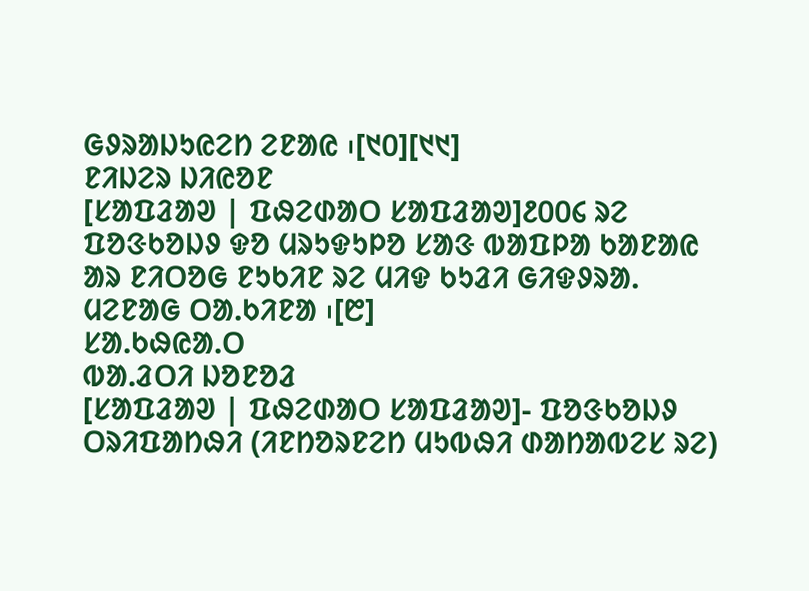ᱜᱽᱨᱟᱡᱩᱭᱮᱴ ᱮᱱᱟᱭ ᱾[᱑᱐][᱑᱑]
ᱱᱤᱡᱮᱨ ᱡᱤᱭᱚᱱ
[ᱥᱟᱯᱲᱟᱣ | ᱯᱷᱮᱰᱟᱛ ᱥᱟᱯᱲᱟᱣ]᱒᱐᱐᱔ ᱨᱮ ᱯᱚᱝᱠᱚᱡᱽ ᱫᱚ ᱢᱨᱩᱫᱩᱞᱚ ᱥᱟᱝ ᱵᱟᱯᱞᱟ ᱠᱟᱱᱟᱭ ᱟᱨ ᱱᱤᱛᱚᱜ ᱱᱩᱠᱤᱱ ᱨᱮ ᱢᱤᱫ ᱠᱩᱲᱤ ᱜᱤᱫᱽᱨᱟ. ᱢᱮᱱᱟᱜ ᱛᱟ.ᱠᱤᱱᱟ ᱾[᱘]
ᱥᱟ.ᱠᱷᱭᱟ.ᱛ
ᱵᱟ.ᱲᱛᱤ ᱡᱚᱱᱚᱲ
[ᱥᱟᱯᱲᱟᱣ | ᱯᱷᱮᱰᱟᱛ ᱥᱟᱯᱲᱟᱣ]- ᱯᱚᱝᱠᱚᱡᱽ ᱛᱨᱤᱯᱟᱴᱷᱤ (ᱤᱱᱴᱚᱨᱱᱮᱴ ᱢᱩᱵᱷᱤ ᱰᱟᱴᱟᱵᱮᱥ ᱨᱮ)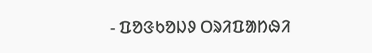- ᱯᱚᱝᱠᱚᱡᱽ ᱛᱨᱤᱯᱟᱴᱷᱤ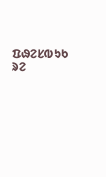ᱯᱷᱮᱥᱵᱩᱠ ᱨᱮ